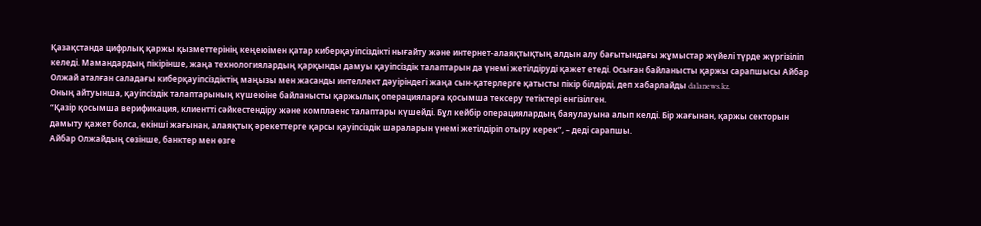Қазақстанда цифрлық қаржы қызметтерінің кеңеюімен қатар киберқауіпсіздікті нығайту және интернет-алаяқтықтың алдын алу бағытындағы жұмыстар жүйелі түрде жүргізіліп келеді. Мамандардың пікірінше, жаңа технологиялардың қарқынды дамуы қауіпсіздік талаптарын да үнемі жетілдіруді қажет етеді. Осыған байланысты қаржы сарапшысы Айбар Олжай аталған саладағы киберқауіпсіздіктің маңызы мен жасанды интеллект дәуіріндегі жаңа сын-қатерлерге қатысты пікір білдірді, деп хабарлайды dalanews.kz.
Оның айтуынша, қауіпсіздік талаптарының күшеюіне байланысты қаржылық операцияларға қосымша тексеру тетіктері енгізілген.
“Қазір қосымша верификация, клиентті сәйкестендіру және комплаенс талаптары күшейді. Бұл кейбір операциялардың баяулауына алып келді. Бір жағынан, қаржы секторын дамыту қажет болса, екінші жағынан, алаяқтық әрекеттерге қарсы қауіпсіздік шараларын үнемі жетілдіріп отыру керек”, – деді сарапшы.
Айбар Олжайдың сөзінше, банктер мен өзге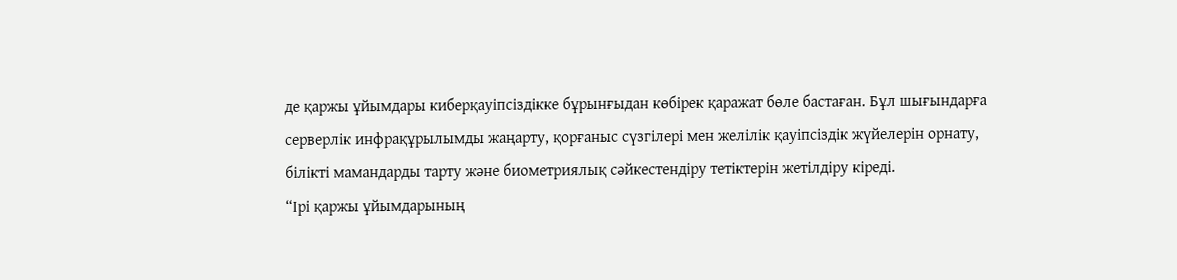де қаржы ұйымдары киберқауіпсіздікке бұрынғыдан көбірек қаражат бөле бастаған. Бұл шығындарға серверлік инфрақұрылымды жаңарту, қорғаныс сүзгілері мен желілік қауіпсіздік жүйелерін орнату, білікті мамандарды тарту және биометриялық сәйкестендіру тетіктерін жетілдіру кіреді.
“Ірі қаржы ұйымдарының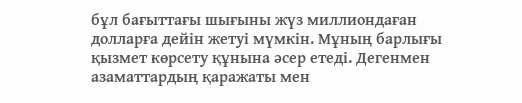бұл бағыттағы шығыны жүз миллиондаған долларға дейін жетуі мүмкін. Мұның барлығы қызмет көрсету құнына әсер етеді. Дегенмен азаматтардың қаражаты мен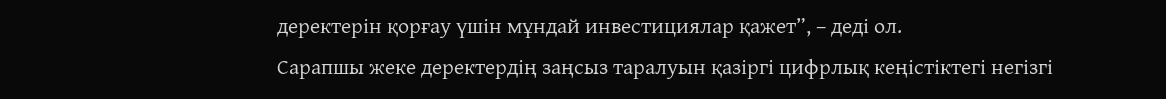деректерін қорғау үшін мұндай инвестициялар қажет”, – деді ол.
Сарапшы жеке деректердің заңсыз таралуын қазіргі цифрлық кеңістіктегі негізгі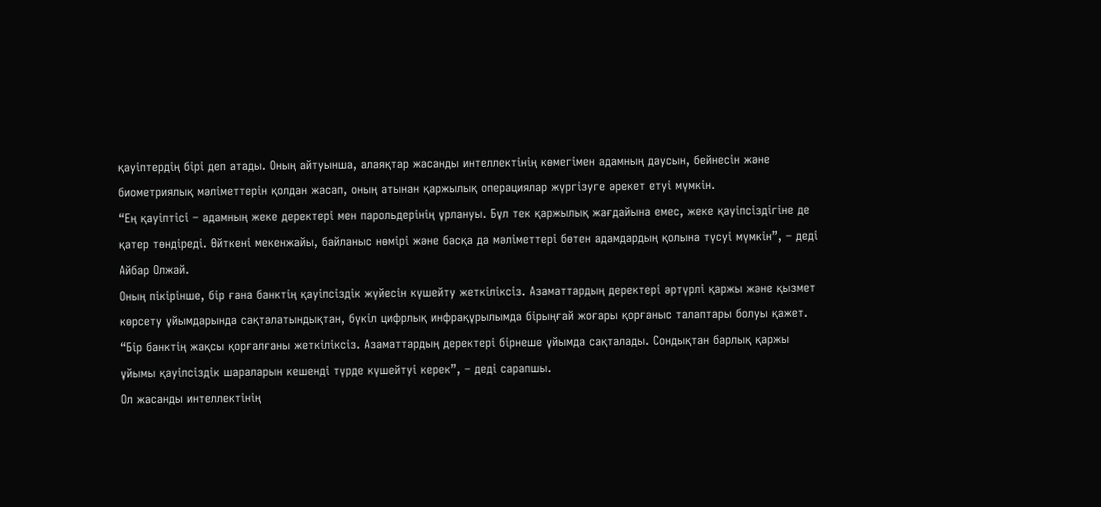қауіптердің бірі деп атады. Оның айтуынша, алаяқтар жасанды интеллектінің көмегімен адамның даусын, бейнесін және биометриялық мәліметтерін қолдан жасап, оның атынан қаржылық операциялар жүргізуге әрекет етуі мүмкін.
“Ең қауіптісі – адамның жеке деректері мен парольдерінің ұрлануы. Бұл тек қаржылық жағдайына емес, жеке қауіпсіздігіне де қатер төндіреді. Өйткені мекенжайы, байланыс нөмірі және басқа да мәліметтері бөтен адамдардың қолына түсуі мүмкін”, – деді Айбар Олжай.
Оның пікірінше, бір ғана банктің қауіпсіздік жүйесін күшейту жеткіліксіз. Азаматтардың деректері әртүрлі қаржы және қызмет көрсету ұйымдарында сақталатындықтан, бүкіл цифрлық инфрақұрылымда бірыңғай жоғары қорғаныс талаптары болуы қажет.
“Бір банктің жақсы қорғалғаны жеткіліксіз. Азаматтардың деректері бірнеше ұйымда сақталады. Сондықтан барлық қаржы ұйымы қауіпсіздік шараларын кешенді түрде күшейтуі керек”, – деді сарапшы.
Ол жасанды интеллектінің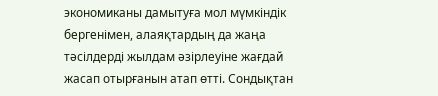экономиканы дамытуға мол мүмкіндік бергенімен, алаяқтардың да жаңа тәсілдерді жылдам әзірлеуіне жағдай жасап отырғанын атап өтті. Сондықтан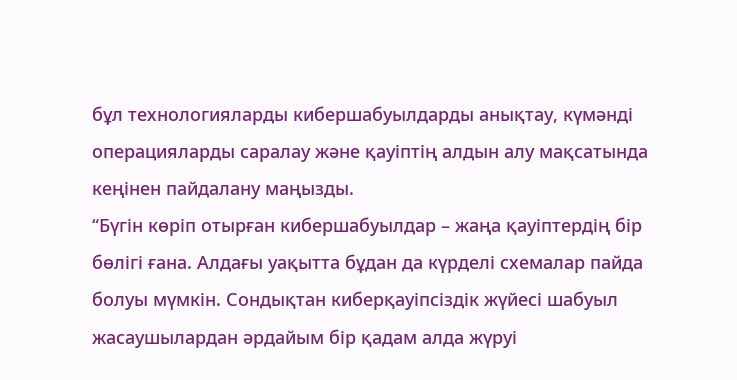бұл технологияларды кибершабуылдарды анықтау, күмәнді операцияларды саралау және қауіптің алдын алу мақсатында кеңінен пайдалану маңызды.
“Бүгін көріп отырған кибершабуылдар – жаңа қауіптердің бір бөлігі ғана. Алдағы уақытта бұдан да күрделі схемалар пайда болуы мүмкін. Сондықтан киберқауіпсіздік жүйесі шабуыл жасаушылардан әрдайым бір қадам алда жүруі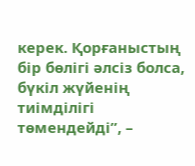керек. Қорғаныстың бір бөлігі әлсіз болса, бүкіл жүйенің тиімділігі төмендейді”, –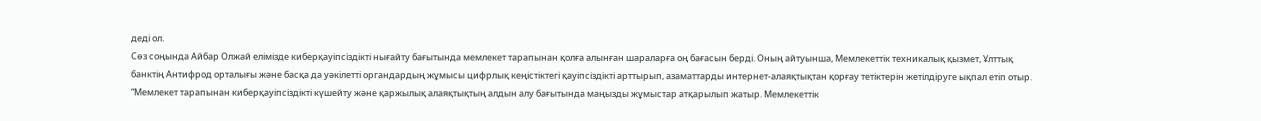деді ол.
Сөз соңында Айбар Олжай елімізде киберқауіпсіздікті нығайту бағытында мемлекет тарапынан қолға алынған шараларға оң бағасын берді. Оның айтуынша, Мемлекеттік техникалық қызмет, Ұлттық банктің Антифрод орталығы және басқа да уәкілетті органдардың жұмысы цифрлық кеңістіктегі қауіпсіздікті арттырып, азаматтарды интернет-алаяқтықтан қорғау тетіктерін жетілдіруге ықпал етіп отыр.
“Мемлекет тарапынан киберқауіпсіздікті күшейту және қаржылық алаяқтықтың алдын алу бағытында маңызды жұмыстар атқарылып жатыр. Мемлекеттік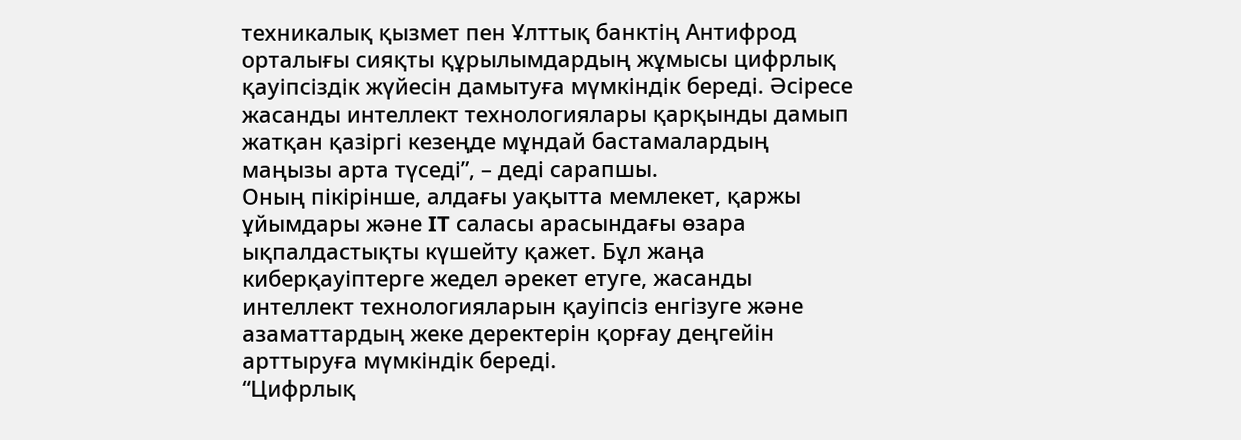техникалық қызмет пен Ұлттық банктің Антифрод орталығы сияқты құрылымдардың жұмысы цифрлық қауіпсіздік жүйесін дамытуға мүмкіндік береді. Әсіресе жасанды интеллект технологиялары қарқынды дамып жатқан қазіргі кезеңде мұндай бастамалардың маңызы арта түседі”, – деді сарапшы.
Оның пікірінше, алдағы уақытта мемлекет, қаржы ұйымдары және IT саласы арасындағы өзара ықпалдастықты күшейту қажет. Бұл жаңа киберқауіптерге жедел әрекет етуге, жасанды интеллект технологияларын қауіпсіз енгізуге және азаматтардың жеке деректерін қорғау деңгейін арттыруға мүмкіндік береді.
“Цифрлық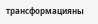трансформацияны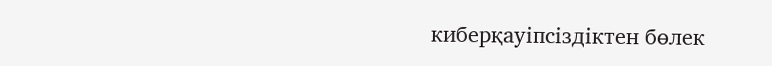киберқауіпсіздіктен бөлек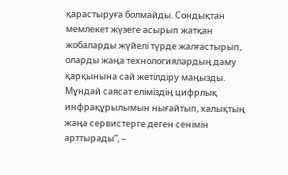қарастыруға болмайды. Сондықтан мемлекет жүзеге асырып жатқан жобаларды жүйелі түрде жалғастырып, оларды жаңа технологиялардың даму қарқынына сай жетілдіру маңызды. Мұндай саясат еліміздің цифрлық инфрақұрылымын нығайтып, халықтың жаңа сервистерге деген сенімін арттырады”, –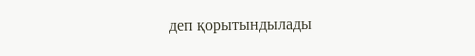деп қорытындылады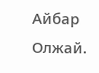Айбар Олжай.